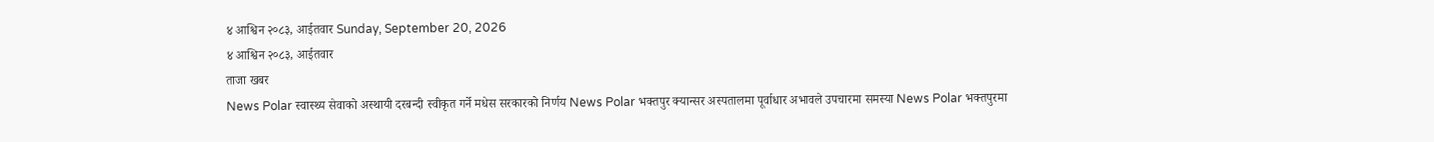४ आश्विन २०८३, आईतवार Sunday, September 20, 2026
४ आश्विन २०८३, आईतवार
ताजा खबर
News Polar स्वास्थ्य सेवाको अस्थायी दरबन्दी स्वीकृत गर्ने मधेस सरकारको निर्णय News Polar भक्तपुर क्यान्सर अस्पतालमा पूर्वाधार अभावले उपचारमा समस्या News Polar भक्तपुरमा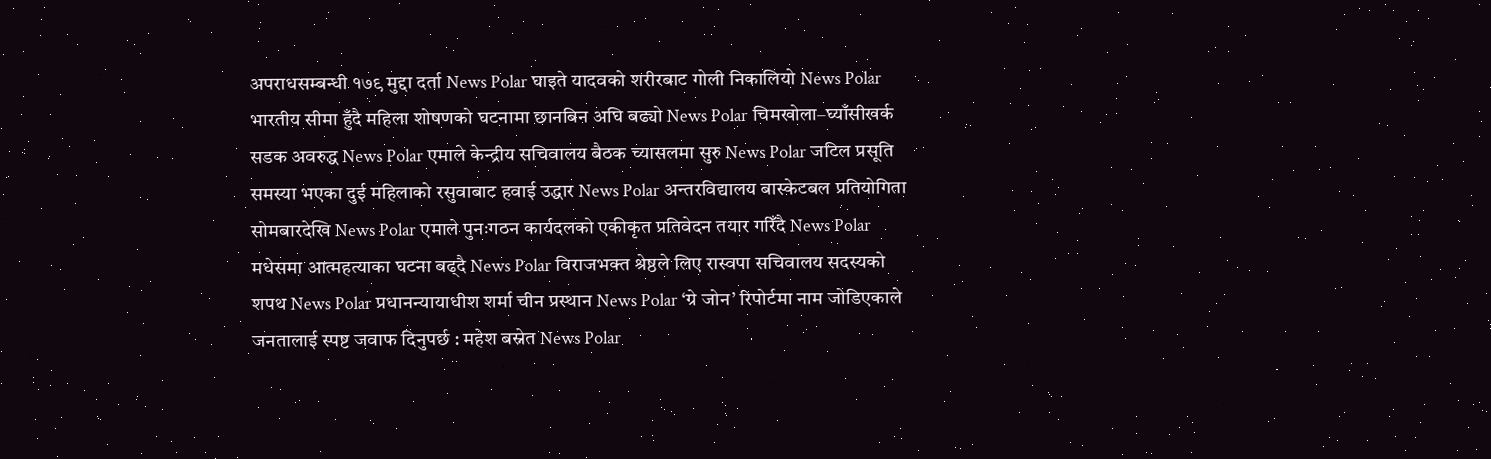अपराधसम्बन्धी १७९ मुद्दा दर्ता News Polar घाइते यादवको शरीरबाट गोली निकालियो News Polar भारतीय सीमा हुँदै महिला शोषणको घटनामा छानबिन अघि बढ्यो News Polar चिमखोला–घ्याँसीखर्क सडक अवरुद्ध News Polar एमाले केन्द्रीय सचिवालय बैठक च्यासलमा सुरु News Polar जटिल प्रसूति समस्या भएका दुई महिलाको रसुवाबाट हवाई उद्धार News Polar अन्तरविद्यालय बास्केटबल प्रतियोगिता सोमबारदेखि News Polar एमाले पुनःगठन कार्यदलको एकीकृत प्रतिवेदन तयार गरिँदै News Polar मधेसमा आत्महत्याका घटना बढ्दै News Polar विराजभक्त श्रेष्ठले लिए रास्वपा सचिवालय सदस्यको शपथ News Polar प्रधानन्यायाधीश शर्मा चीन प्रस्थान News Polar ‘ग्रे जोन’ रिपोर्टमा नाम जोडिएकाले जनतालाई स्पष्ट जवाफ दिनुपर्छ : महेश बस्नेत News Polar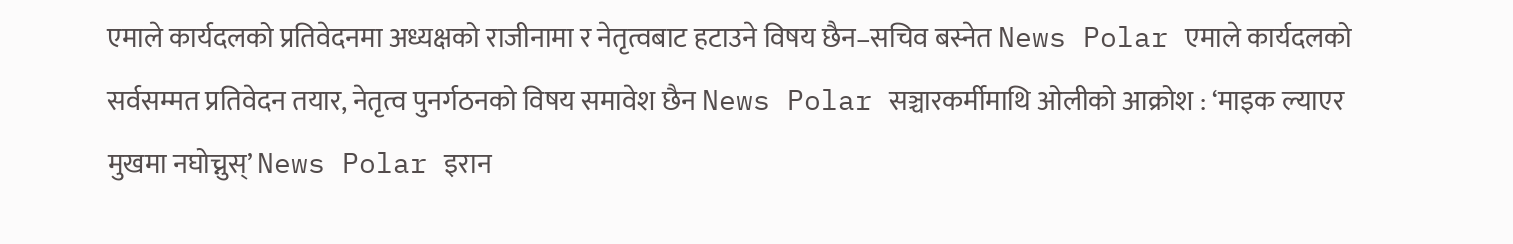एमाले कार्यदलको प्रतिवेदनमा अध्यक्षको राजीनामा र नेतृत्वबाट हटाउने विषय छैन–सचिव बस्नेत News Polar एमाले कार्यदलको सर्वसम्मत प्रतिवेदन तयार, नेतृत्व पुनर्गठनको विषय समावेश छैन News Polar सञ्चारकर्मीमाथि ओलीको आक्रोश : ‘माइक ल्याएर मुखमा नघोच्नुस्’ News Polar इरान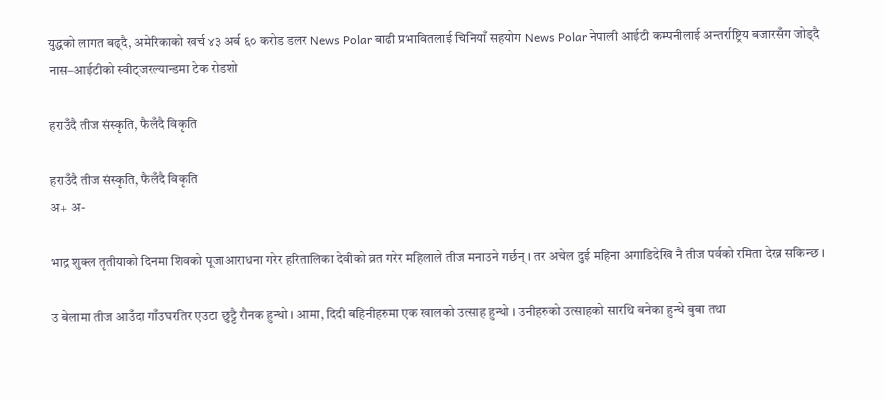युद्धको लागत बढ्दै, अमेरिकाको खर्च ४३ अर्ब ६० करोड डलर News Polar बाढी प्रभावितलाई चिनियाँ सहयोग News Polar नेपाली आईटी कम्पनीलाई अन्तर्राष्ट्रिय बजारसँग जोड्दै नास–आईटीको स्वीट्जरल्यान्डमा टेक रोडशो

हराउँदै तीज संस्कृति, फैलँदै विकृति

हराउँदै तीज संस्कृति, फैलँदै विकृति
अ+ अ-

भाद्र शुक्ल तृतीयाको दिनमा शिवको पूजाआराधना गरेर हरितालिका देवीको व्रत गरेर महिलाले तीज मनाउने गर्छन् । तर अचेल दुई महिना अगाडिदेखि नै तीज पर्वको रमिता देख्न सकिन्छ ।

उ बेलामा तीज आउँदा गाँउघरतिर एउटा छुट्टै रौनक हुन्थो । आमा, दिदी बहिनीहरुमा एक खालको उत्साह हुन्थो । उनीहरुको उत्साहको सारथि बनेका हुन्थे बुबा तथा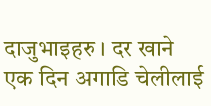दाजुभाइहरु । दर खाने एक दिन अगाडि चेलीलाई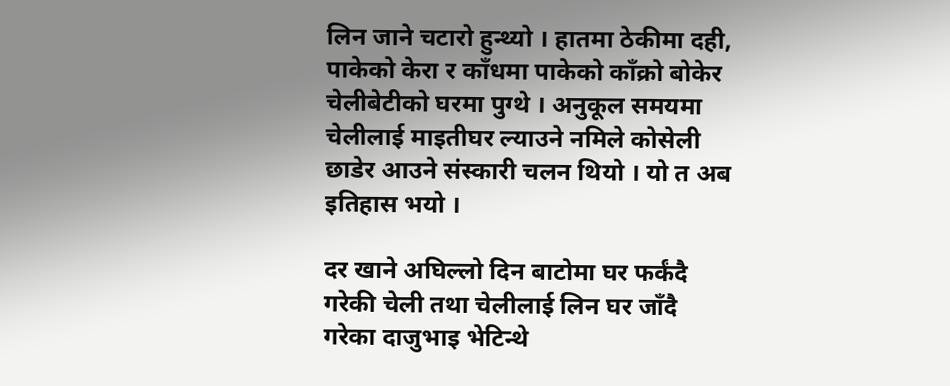लिन जाने चटारो हुन्थ्यो । हातमा ठेकीमा दही, पाकेको केरा र काँधमा पाकेको काँक्रो बोकेर चेलीबेटीको घरमा पुग्थे । अनुकूल समयमा चेलीलाई माइतीघर ल्याउने नमिले कोसेली छाडेर आउने संस्कारी चलन थियो । यो त अब इतिहास भयो ।

दर खाने अघिल्लो दिन बाटोमा घर फर्कंदै गरेकी चेली तथा चेलीलाई लिन घर जाँदै गरेका दाजुभाइ भेटिन्थे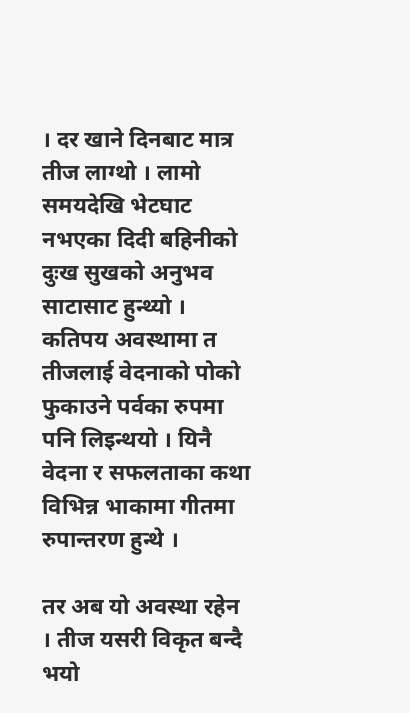। दर खाने दिनबाट मात्र तीज लाग्थो । लामो समयदेखि भेटघाट नभएका दिदी बहिनीको दुःख सुखको अनुभव साटासाट हुन्थ्यो । कतिपय अवस्थामा त तीजलाई वेदनाको पोको फुकाउने पर्वका रुपमा पनि लिइन्थयो । यिनै वेदना र सफलताका कथा विभिन्न भाकामा गीतमा रुपान्तरण हुन्थे ।

तर अब यो अवस्था रहेन । तीज यसरी विकृत बन्दै भयो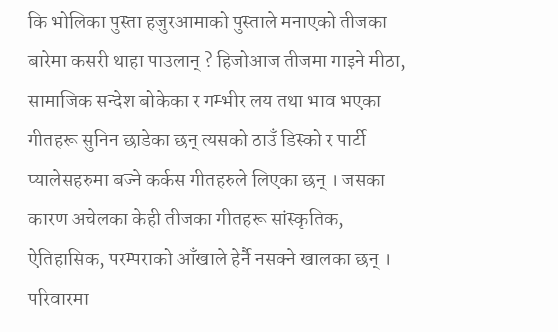कि भोलिका पुस्ता हजुरआमाको पुस्ताले मनाएको तीजका बारेमा कसरी थाहा पाउलान् ? हिजोआज तीजमा गाइने मीठा, सामाजिक सन्देश बोकेका र गम्भीर लय तथा भाव भएका गीतहरू सुनिन छाडेका छन् त्यसको ठाउँ डिस्को र पार्टी प्यालेसहरुमा बज्ने कर्कस गीतहरुले लिएका छन् । जसका कारण अचेलका केही तीजका गीतहरू सांस्कृतिक, ऐतिहासिक, परम्पराको आँखाले हेर्नै नसक्ने खालका छन् । परिवारमा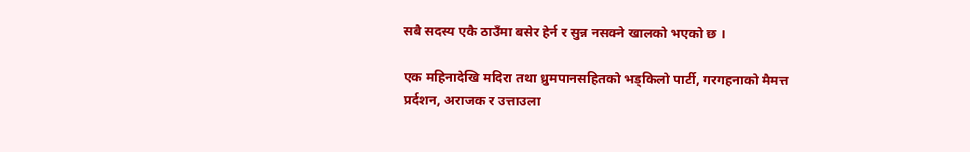सबै सदस्य एकै ठाउँमा बसेर हेर्न र सुन्न नसक्ने खालको भएको छ ।

एक महिनादेखि मदिरा तथा ध्रुमपानसहितको भड्किलो पार्टी, गरगहनाको मैमत्त प्रर्दशन, अराजक र उत्ताउला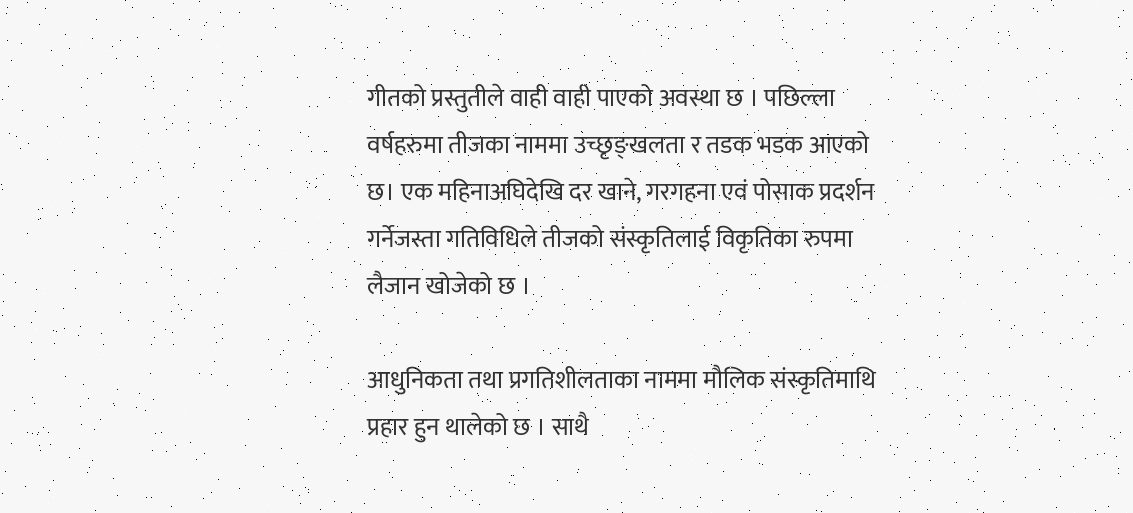गीतको प्रस्तुतीले वाही वाही पाएको अवस्था छ । पछिल्ला वर्षहरुमा तीजका नाममा उच्छृङ्खलता र तडक भडक आएको छ। एक महिनाअघिदेखि दर खाने, गरगहना एवं पोसाक प्रदर्शन गर्नेजस्ता गतिविधिले तीजको संस्कृतिलाई विकृतिका रुपमा लैजान खोजेको छ ।

आधुनिकता तथा प्रगतिशीलताका नाममा मौलिक संस्कृतिमाथि प्रहार हुन थालेको छ । साथै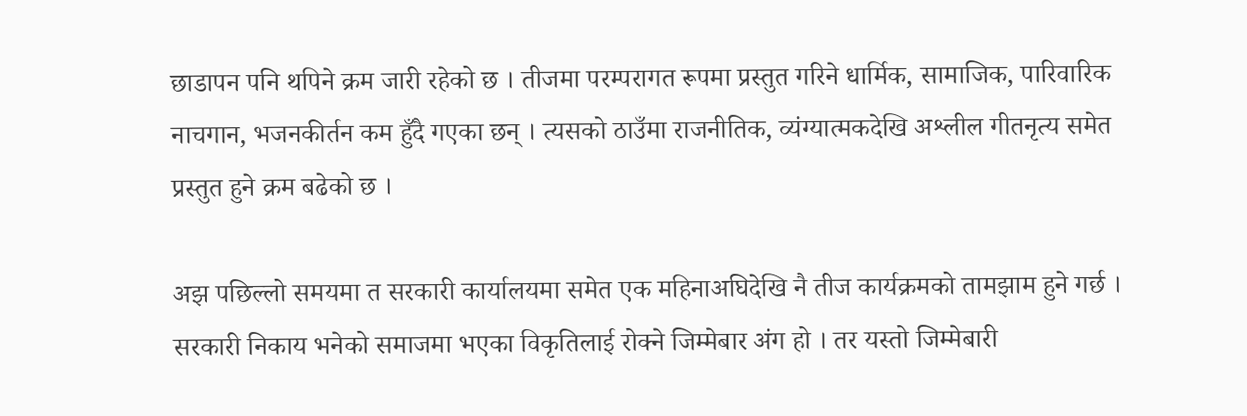छाडापन पनि थपिने क्रम जारी रहेको छ । तीजमा परम्परागत रूपमा प्रस्तुत गरिने धार्मिक, सामाजिक, पारिवारिक नाचगान, भजनकीर्तन कम हुँदै गएका छन् । त्यसको ठाउँमा राजनीतिक, व्यंग्यात्मकदेखि अश्लील गीतनृत्य समेत प्रस्तुत हुने क्रम बढेको छ ।

अझ पछिल्लो समयमा त सरकारी कार्यालयमा समेत एक महिनाअघिदेखि नै तीज कार्यक्रमको तामझाम हुने गर्छ । सरकारी निकाय भनेको समाजमा भएका विकृतिलाई रोक्ने जिम्मेबार अंग हो । तर यस्तो जिम्मेबारी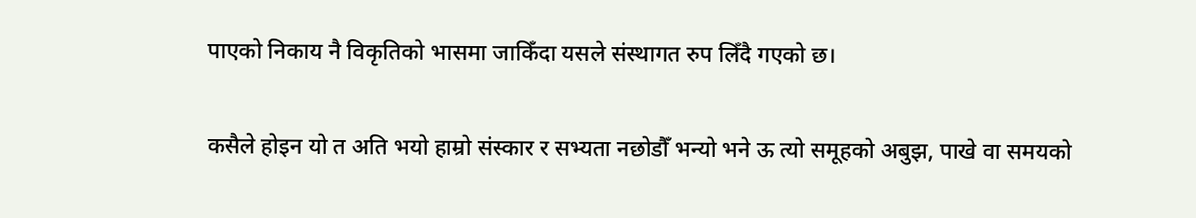पाएको निकाय नै विकृतिको भासमा जाकिँदा यसले संस्थागत रुप लिँदै गएको छ।

कसैले होइन यो त अति भयो हाम्रो संस्कार र सभ्यता नछोडौँ भन्यो भने ऊ त्यो समूहको अबुझ, पाखे वा समयको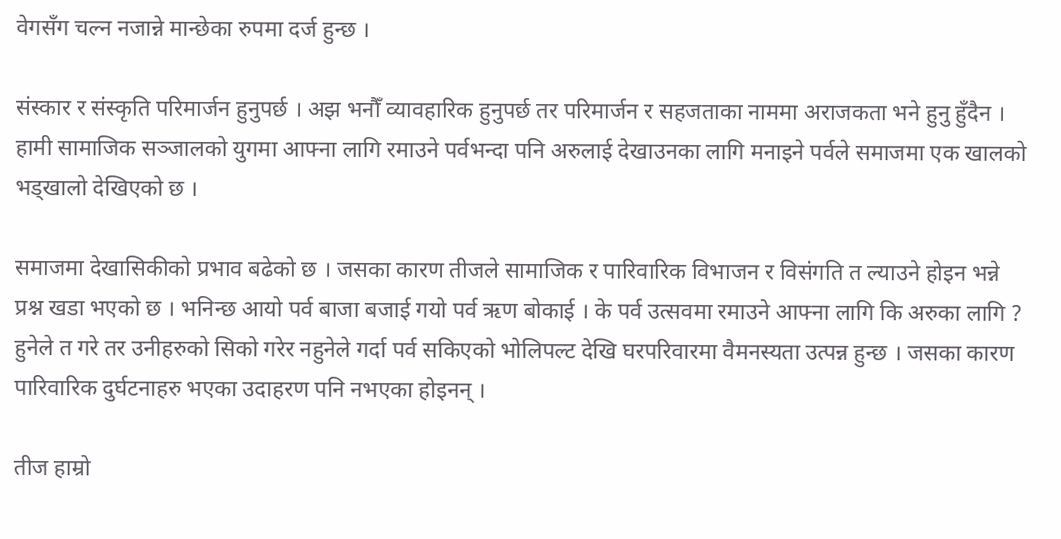वेगसँग चल्न नजान्ने मान्छेका रुपमा दर्ज हुन्छ ।

संस्कार र संस्कृति परिमार्जन हुनुपर्छ । अझ भनौँ व्यावहारिक हुनुपर्छ तर परिमार्जन र सहजताका नाममा अराजकता भने हुनु हुँदैन । हामी सामाजिक सञ्जालको युगमा आफ्ना लागि रमाउने पर्वभन्दा पनि अरुलाई देखाउनका लागि मनाइने पर्वले समाजमा एक खालको भड्खालो देखिएको छ ।

समाजमा देखासिकीको प्रभाव बढेको छ । जसका कारण तीजले सामाजिक र पारिवारिक विभाजन र विसंगति त ल्याउने होइन भन्ने प्रश्न खडा भएको छ । भनिन्छ आयो पर्व बाजा बजाई गयो पर्व ऋण बोकाई । के पर्व उत्सवमा रमाउने आफ्ना लागि कि अरुका लागि ? हुनेले त गरे तर उनीहरुको सिको गरेर नहुनेले गर्दा पर्व सकिएको भोलिपल्ट देखि घरपरिवारमा वैमनस्यता उत्पन्न हुन्छ । जसका कारण पारिवारिक दुर्घटनाहरु भएका उदाहरण पनि नभएका होइनन् ।

तीज हाम्रो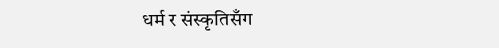धर्म र संस्कृतिसँग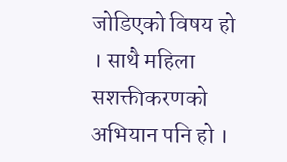जोडिएको विषय हो । साथै महिला सशक्तीकरणको अभियान पनि हो ।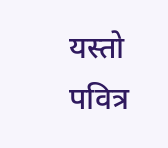यस्तो पवित्र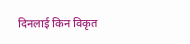दिनलाई किन विकृत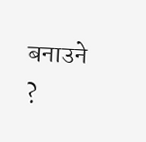बनाउने ?